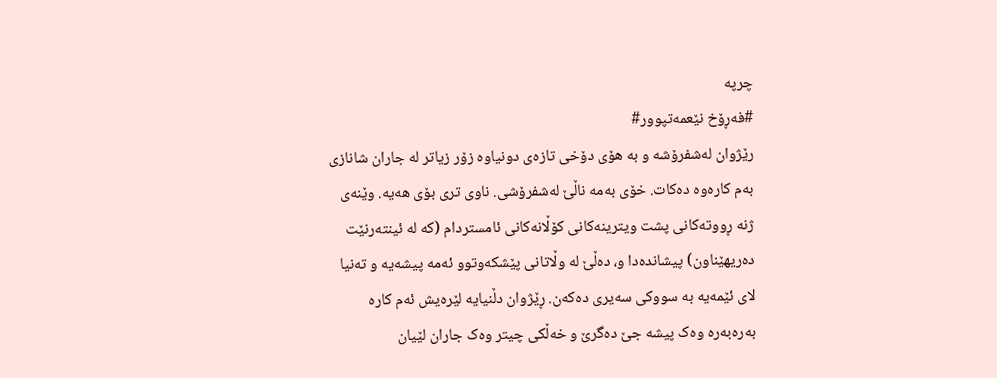چرپە
#فەڕۆخ نێعمەتپوور#
رێژوان لەشفرۆشە و بە هۆی دۆخی تازەی دونیاوە زۆر زیاتر لە جاران شانازی بەم کارەوە دەکات. خۆی بەمە ناڵێ لەشفرۆشی. ناوی تری بۆی هەیە. وێنەی ژنە ڕووتەکانی پشت ویترینەکانی کۆڵانەکانی ئامستردام (کە لە ئینتەرنێت دەریهێناون) پیشاندەدا و، دەڵێ لە وڵاتانی پێشکەوتوو ئەمە پیشەیە و تەنیا لای ئێمەیە بە سووکی سەیری دەکەن. ڕێژوان دڵنیایە لێرەیش ئەم کارە بەرەبەرە وەک پیشە جێ دەگرێ و خەڵکی چیتر وەک جاران لێیان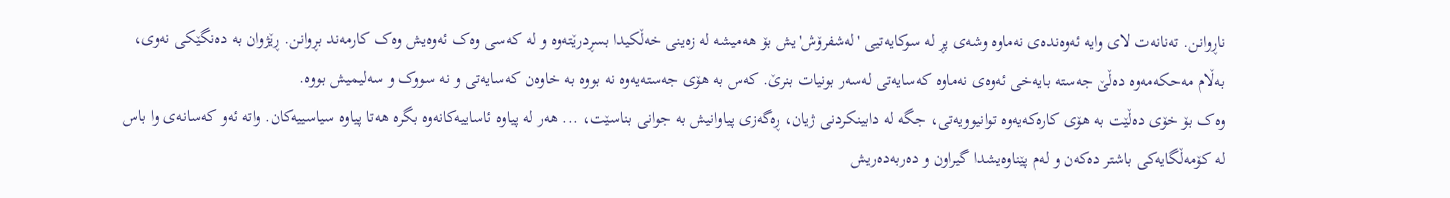ناڕوانن. تەنانەت لای وایە ئەوەندەی نەماوە وشەی پڕ لە سوکایەتیی 'لەشفرۆش'یش بۆ هەمیشە لە زەینی خەڵکیدا بسڕدرێتەوە و لە کەسی وەک ئەوەیش وەک کارمەند بڕوانن. ڕێژوان بە دەنگێکی نەوی، بەڵام مەحکەمەوە دەڵێ جەستە بایەخی ئەوەی نەماوە کەسایەتی لەسەر بونیات بنرێ. کەس بە هۆی جەستەیەوە نە بووە بە خاوەن کەسایەتی و نە سووک و سەلیمیش بووە.
وەک بۆ خۆی دەڵێت بە هۆی کارەکەیەوە توانیوویەتی، جگە لە دابینکردنی ژیان، ڕەگەزی پیاوانیش بە جوانی بناسێت، ... هەر لە پیاوە ئاساییەکانەوە بگرە هەتا پیاوە سیاسییەکان. واتە ئەو کەسانەی وا باس لە کۆمەڵگایەکی باشتر دەکەن و لەم پێناوەیشدا گیراون و دەربەدەریش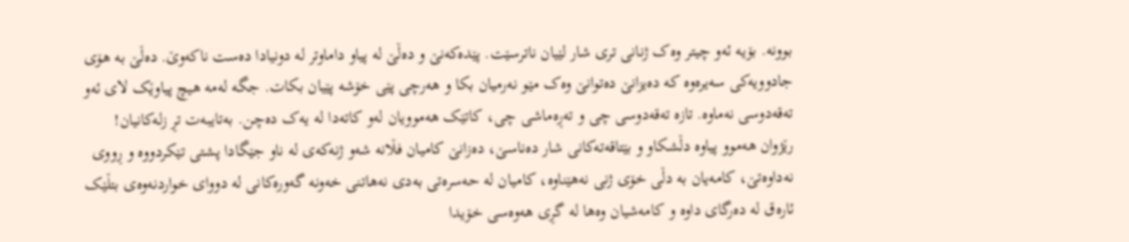بوونە. بۆیە ئەو چیتر وەک ژنانی تری شار لێیان ناترسێت. پێدەکەنێ و دەڵێ لە پیاو داماوتر لە دونیادا دەست ناکەوێ. دەڵێ بە هۆی جادوویەکی سەیرەوە کە دەیزانێ دەتوانێ وەک مێو نەرمیان بکا و هەرچی پێی خۆشە پێیان بکات. جگە لەمە هیچ پیاوێک لای ئەو تەقەدوسی نەماوە. تازە تەقەدوسی چی و تەڕەماشی چی، کاتێک هەموویان لەو کاتەدا لە یەک دەچن. بەتایبەت تڕ زلەکانیان!
رێژوان هەموو پیاوە دڵشکاو و بێتاقەتەکانی شار دەناسێ، دەزانێ کامیان فڵانە شەو ژنەکەی لە ناو جێگادا پشتی تێکردووە و ڕووی نەداوەتێ، کامەیان بە دڵی خۆی ژنی نەهێناوە، کامیان لە حەسرەتی بەدی نەهاتنی خەونە گەورەکانی لە دووای خواردنەوەی بتڵێک ئارەق لە دەرگای داوە و کامەشیان وەها لە گڕی هەوەسی خۆیدا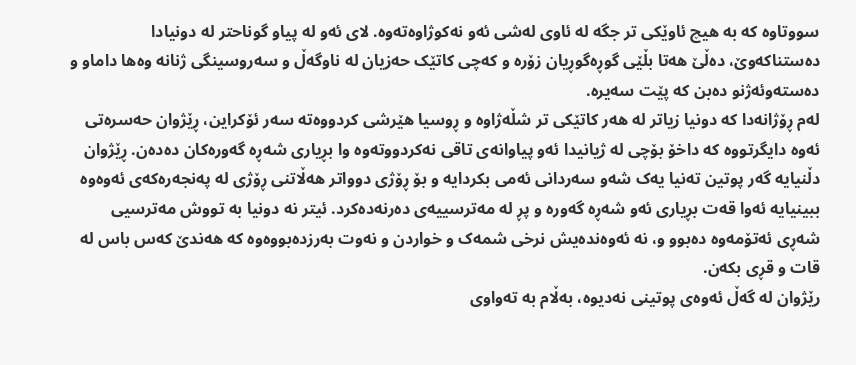سووتاوە کە بە هیچ ئاوێکی تر جگە لە ئاوی لەشی ئەو نەکوژاوەتەوە. لای ئەو لە پیاو گوناحتر لە دونیادا دەستناکەوێ، دەڵێ هەتا بڵێی گوڕەگوڕیان زۆرە و کەچی کاتێک حەزیان لە ناوگەڵ و سەروسینگی ژنانە وەها داماو و دەستەوئەژنو دەبن کە پێت سەیرە.
لەم ڕۆژانەدا کە دونیا زیاتر لە هەر کاتێکی تر شڵەژاوە و ڕوسیا هێرشی کردووەتە سەر ئۆکراین، ڕێژوان حەسرەتی ئەوە دایگرتووە کە داخۆ بۆچی لە ژیانیدا ئەو پیاوانەی تاقی نەکردووتەوە وا بڕیاری شەڕە گەورەکان دەدەن. ڕێژوان دڵنیایە گەر پوتین تەنیا یەک شەو سەردانی ئەمی بکردایە و بۆ ڕۆژی دوواتر هەڵاتنی ڕۆژی لە پەنجەرەکەی ئەوەوە ببینیایە ئەوا قەت بڕیاری ئەو شەڕە گەورە و پڕ لە مەترسییەی دەرنەدەکرد. ئیتر نە دونیا بە تووش مەترسیی شەڕی ئەتۆمەوە دەبوو و، نە ئەوەندەیش نرخی شمەک و خواردن و نەوت بەرزدەبووەوە کە هەندێ کەس باس لە قات و قڕی بکەن.
رێژوان لە گەڵ ئەوەی پوتینی نەدیوە، بەڵام بە تەواوی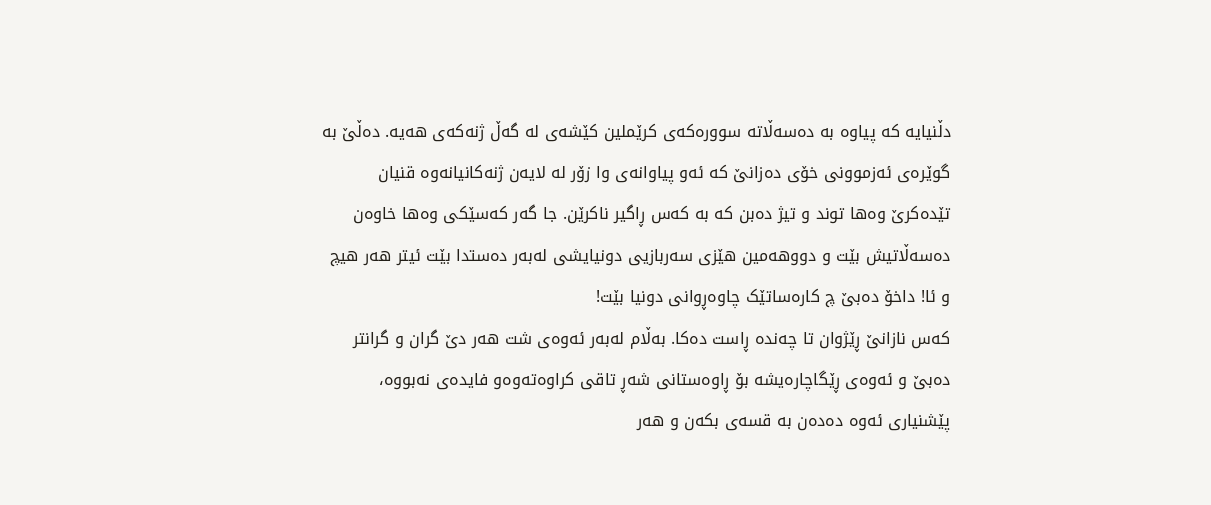دڵنیایە کە پیاوە بە دەسەڵاتە سوورەکەی کرێملین کێشەی لە گەڵ ژنەکەی هەیە. دەڵێ بە گوێرەی ئەزموونی خۆی دەزانێ کە ئەو پیاوانەی وا زۆر لە لایەن ژنەکانیانەوە قنیان تێدەکرێ وەها توند و تیژ دەبن کە بە کەس ڕاگیر ناکرێن. جا گەر کەسێکی وەها خاوەن دەسەڵاتیش بێت و دووهەمین هێزی سەربازیی دونیایشی لەبەر دەستدا بێت ئیتر هەر هیچ و ئا! داخۆ دەبێ چ کارەساتێک چاوەڕوانی دونیا بێت!
کەس نازانێ ڕێژوان تا چەندە ڕاست دەکا. بەڵام لەبەر ئەوەی شت هەر دێ گران و گرانتر دەبێ و ئەوەی ڕێگاچارەیشە بۆ ڕاوەستانی شەڕ تاقی کراوەتەوەو فایدەی نەبووە، پێشنیاری ئەوە دەدەن بە قسەی بکەن و هەر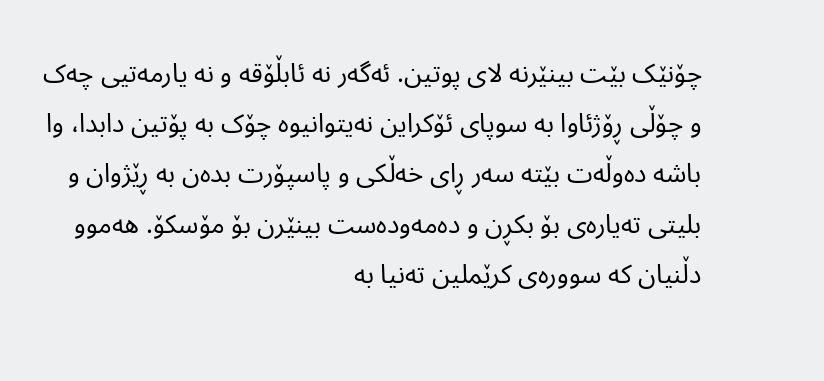چۆنێک بێت بینێرنە لای پوتین. ئەگەر نە ئابڵۆقە و نە یارمەتیی چەک و چۆڵی ڕۆژئاوا بە سوپای ئۆکراین نەیتوانیوە چۆک بە پۆتین دابدا، وا باشە دەوڵەت بێتە سەر ڕای خەڵکی و پاسپۆرت بدەن بە ڕێژوان و بلیتی تەیارەی بۆ بکڕن و دەمەودەست بینێرن بۆ مۆسکۆ. هەموو دڵنیان کە سوورەی کرێملین تەنیا بە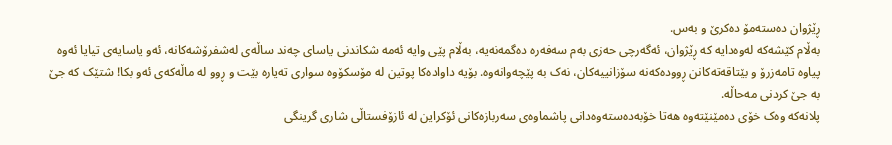ڕێژوان دەستەمۆ دەکرێ و بەس.
بەڵام کێشەکە لەوەدایە کە ڕێژوان، ئەگەرچی حەزی بەم سەفەرە دەگمەنەیە، بەڵام پێی وایە ئەمە شکاندنی یاسای چەند ساڵەی لەشفرۆشەکانە، ئەو یاسایەی تیایا ئەوە پیاوە تامەزرۆ و بێتاقەتەکانن ڕوودەکەنە سۆزانییەکان، نەک بە پێچەوانەوە. بۆیە داوادەکا پوتین لە مۆسکۆوە سواری تەیارە بێت و ڕوو لە ماڵەکەی ئەو بکا! شتێک کە جێ بە جێ کردنی مەحاڵە.
پلانەکە وەک خۆی دەمێنێتەوە هەتا خۆبەدەستەوەدانی پاشماوەی سەربازەکانی ئۆکراین لە ئازۆفستاڵی شاری گرینگی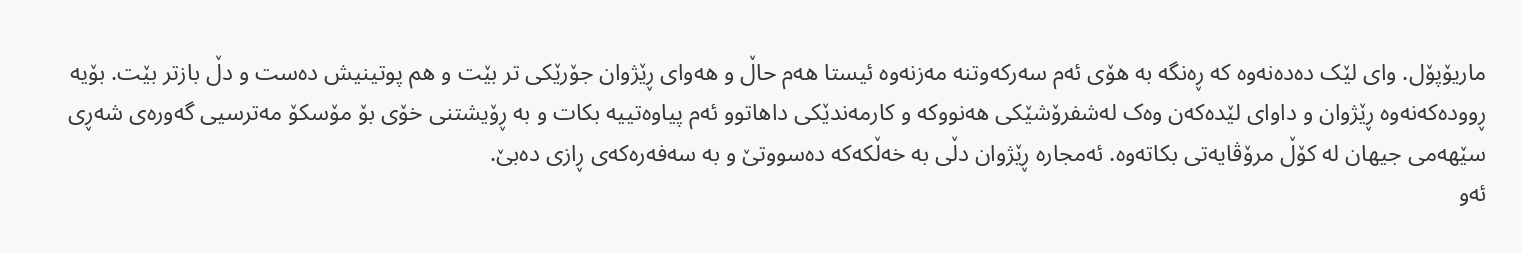ماریۆپۆل. وای لێک دەدەنەوە کە ڕەنگە بە هۆی ئەم سەرکەوتنە مەزنەوە ئیستا هەم حاڵ و هەوای ڕێژوان جۆرێکی تر بێت و هم پوتینیش دەست و دڵ بازتر بێت. بۆیە ڕوودەکەنەوە ڕێژوان و داوای لێدەکەن وەک لەشفرۆشێکی هەنووکە و کارمەندێکی داهاتوو ئەم پیاوەتییە بکات و بە ڕۆیشتنی خۆی بۆ مۆسکۆ مەترسیی گەورەی شەڕی سێهەمی جیهان لە کۆڵ مرۆڤایەتی بکاتەوە. ئەمجارە ڕێژوان دڵی بە خەڵکەکە دەسووتێ و بە سەفەرەکەی ڕازی دەبێ.
ئەو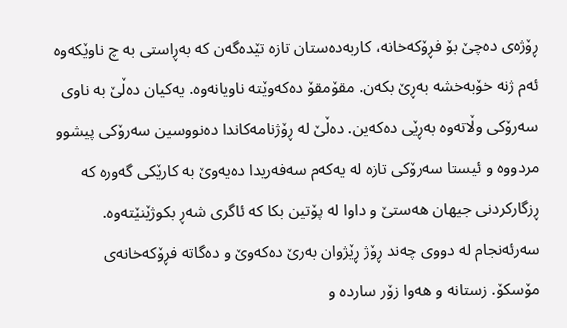ڕۆژەی دەچێ بۆ فڕۆکەخانە، کاربەدەستان تازە تێدەگەن کە بەڕاستی بە چ ناوێکەوە ئەم ژنە خۆبەخشە بەڕێ بکەن. مقۆمقۆ دەکەوێتە ناویانەوە. یەکیان دەڵێ بە ناوی سەرۆکی وڵاتەوە بەڕێی دەکەین. دەڵێ لە ڕۆژنامەکاندا دەنووسین سەرۆکی پیشوو مردووە و ئیستا سەرۆکی تازە لە یەکەم سەفەریدا دەیەوێ بە کارێکی گەورە کە ڕزگارکردنی جیهان هەستێ و داوا لە پۆتین بکا کە ئاگری شەڕ بکوژێنێتەوە.
سەرئەنجام لە دووی چەند ڕۆژ ڕێژوان بەرێ دەکەوێ و دەگاتە فڕۆکەخانەی مۆسکۆ. زستانە و هەوا زۆر ساردە و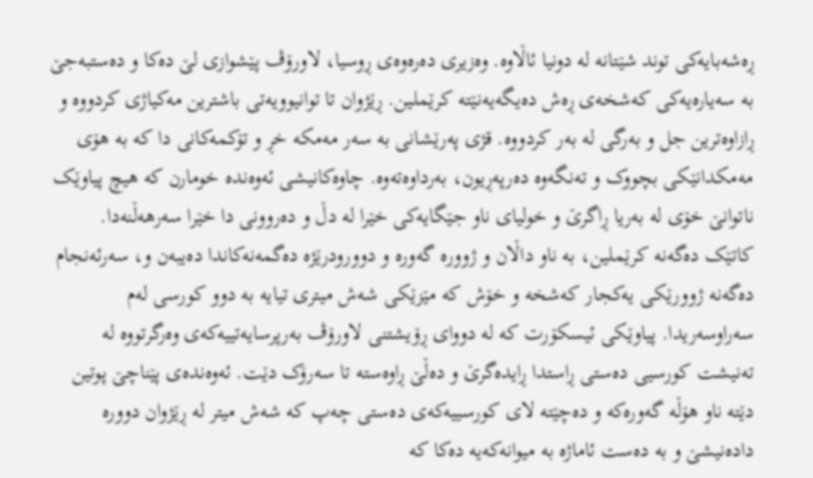ڕەشەبایەکی توند شێتانە لە دونیا ئاڵاوە. وەزیری دەرەوەی ڕوسیا، لاورۆڤ پێشوازی لێ دەکا و دەستبەجێ بە سەیارەیەکی کەشخەی ڕەش دەیگەیەنێتە کرێملین. ڕێژوان تا توانیوویەتی باشترین مەکیاژی کردووە و ڕازاوەترین جل و بەرگی لە بەر کردووە. قژی پەرێشانی بە سەر مەمکە خڕ و تۆکمەکانی دا کە بە هۆی مەمکدانێکی بچووک و تەنگەوە دەرپەڕیون، بەرداوەتەوە. چاوەکانیشی ئەوەندە خومارن کە هیچ پیاوێک ناتوانێ خۆی لە بەریا ڕاگرێ و خولیای ناو جێگایەکی خێرا لە دڵ و دەروونی دا خێرا سەرهەڵنەدا.
کاتێک دەگەنە کرێملین، بە ناو داڵان و ژوورە گەورە و دوورودرێژە دەگمەنەکاندا دەیبەن و، سەرئەنجام دەگەنە ژوورێکی یەکجار کەشخە و خۆش کە مێزێکی شەش میتری تیایە بە دوو کورسی لەم سەراوسەریدا. پیاوێکی ئیسکۆرت کە لە دووای ڕۆیشتنی لاورۆڤ بەرپرسایەتییەکەی وەرگرتووە لە تەنیشت کورسیی دەستی ڕاستدا ڕایدەگرێ و دەڵێ ڕاوەستە تا سەرۆک دێت. ئەوەندەی پێناچێ پوتین دێتە ناو هۆڵە گەورەکە و دەچێتە لای کورسییەکەی دەستی چەپ کە شەش میتر لە ڕێژوان دوورە دادەنیشێ و بە دەست ئاماژە بە میوانەکەیە دەکا کە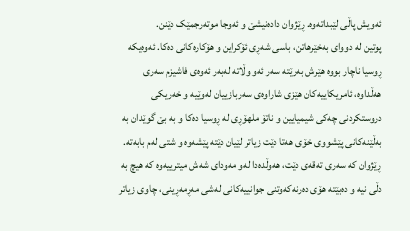ئەویش پاڵی لێبداتەوە. ڕێژوان دادەنیشێ و ئەوجا موتەرجمێک دێنن.
پوتین لە دووای بەخێرهاتن، باسی شەڕی ئۆکراین و هۆکارەکانی دەکا. ئەوەیکە ڕوسیا ناچار بووە هێرش بەرێتە سەر ئەو وڵاتە لەبەر ئەوەی فاشیزم سەری هەڵداوە، ئامریکاییەکان هێزی شاراوەی سەربازییان لەوێیە و خەریکی دروستکردنی چەکی شیمیایین و ناتۆ ملهۆڕی لە ڕوسیا دەکا و بە بێ گوێدان بە بەڵێنەکانی پێشووی خۆی هەتا دێت زیاتر لێیان دێتە پێشەوە و شتی لەم بابەتە. ڕێژوان کە سەری تەقەی دێت، هەوڵدەدا لەو مەودای شەش میترییەوە کە هیچ بە دڵی نیە و دەبێتە هۆی دەرنەکەوتنی جوانییەکانی لەشی مەڕمەڕینی، چاوی زیاتر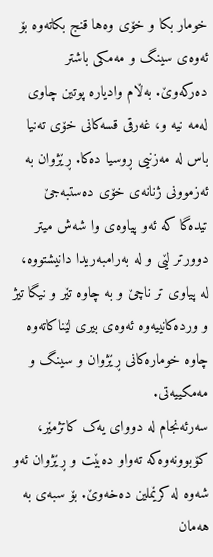خومار بکا و خۆی وەها قنج بکاتەوە بۆ ئەوەی سینگ و مەمکی باشتر دەرکەوێ. بەڵام وادیارە پوتین چاوی لەمە نیە و، غەرقی قسەکانی خۆی تەنیا باس لە مەزنیی ڕوسیا دەکا. ڕێژوان بە ئەزموونی ژنانەی خۆی دەستبەجێ تیدەگا کە ئەو پیاوەی وا شەش میتر دوورتر لێی و لە بەرامبەریدا دانیشتووە، لە پیاوی تر ناچێ و بە چاوە تێر و نیگا تیژ و وردەکانییەوە ئەوەی بیری لێناکاتەوە چاوە خومارەکانی ڕێژوان و سینگ و مەمکییەتی.
سەرئەنجام لە دووای یەک کاتژمێر، کۆبوونەوەکە تەواو دەبێت و ڕێژوان ئەو شەوە لە کرێملین دەخەوێ. بۆ سبەی بە هەمان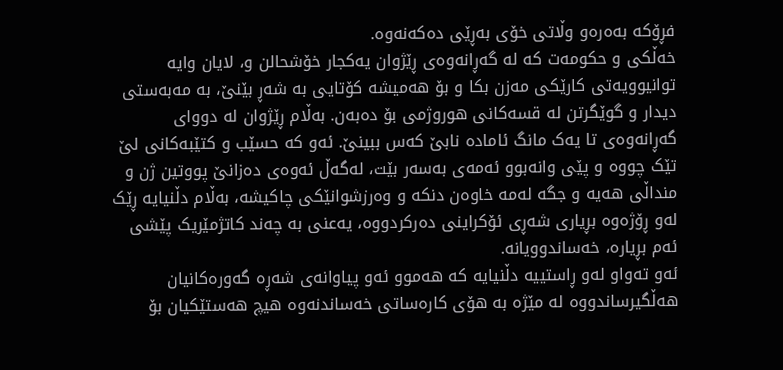فڕۆکە بەەرەو وڵاتی خۆی بەڕێی دەکەنەوە.
خەڵکی و حکومەت کە لە گەڕانەوەی ڕێژوان یەکجار خۆشحالن و، لایان وایە توانیوویەتی کارێکی مەزن بکا و بۆ هەمیشە کۆتایی بە شەڕ بێنێ، بە مەبەستی دیدار و گوێگرتن لە قسەکانی هوروژمی بۆ دەبەن. بەڵام ڕێژوان لە دووای گەڕانەوەی تا یەک مانگ ئامادە نابێ کەس ببینێ. ئەو کە حسێب و کتێبەکانی لێ تێک چووە و پێی وانەبوو ئەمەی بەسەر بێت، لەگەڵ ئەوەی دەزانێ پووتین ژن و منداڵی هەیە و جگە لەمە خاوەن دنکە و وەرزشوانێکی چاکیشە، بەڵام دڵنیایە ڕێک لەو ڕۆژەوە بڕیاری شەڕی ئۆکراینی دەرکردووە، یەعنی بە چەند کاتژمێریک پێشی ئەم بڕیارە، خەساندوویانە.
ئەو تەواو لەو ڕاستییە دڵنیایە کە هەموو ئەو پیاوانەی شەڕە گەورەکانیان هەڵگیرساندووە لە مێژە بە هۆی کارەساتی خەساندنەوە هیچ هەستێکیان بۆ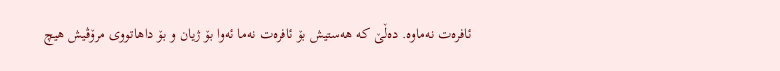ئافرەت نەماوە. دەڵێ کە هەستیش بۆ ئافرەت نەما ئەوا بۆ ژیان و بۆ داهاتووی مرۆڤیش هیچ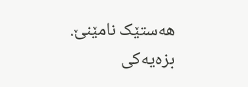هەستێک نامێنێ.
بزەیەکی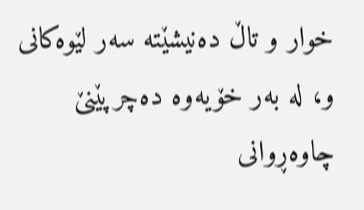خوار و تاڵ دەنیشێتە سەر لێوەکانی و، لە بەر خۆیەوە دەچرپێنێ چاوەڕوانی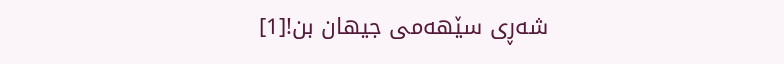شەڕی سێهەمی جیهان بن![1]